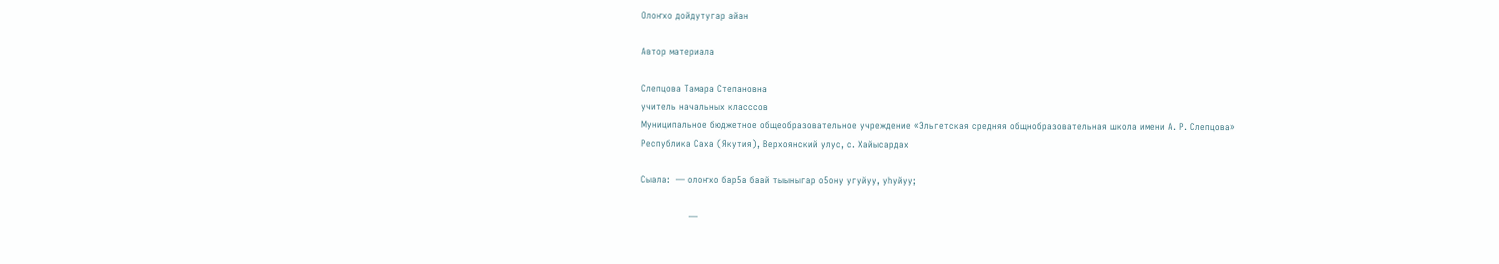Олоҥхо дойдутугар айан

Автор материала

Слепцова Тамара Степановна
учитель начальных класссов
Муниципальное бюджетное общеобразовательное учреждение «Эльгетская средняя общнобразовательная школа имени А. Р. Слепцова»
Республика Саха (Якутия), Верхоянский улус, с. Хайысардах

Сыала:  — олоҥхо бар5а баай тыыныгар о5ону угуйуу, уһуйуу;

                —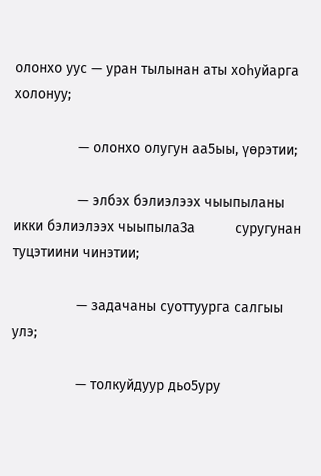олонхо уус — уран тылынан аты хоһуйарга холонуу;

                — олонхо олугун аа5ыы, үѳрэтии;

                — элбэх бэлиэлээх чыыпыланы икки бэлиэлээх чыыпылаЗа          суругунан туцэтиини чинэтии;

                — задачаны суоттуурга салгыы улэ;

                — толкуйдуур дьо5уру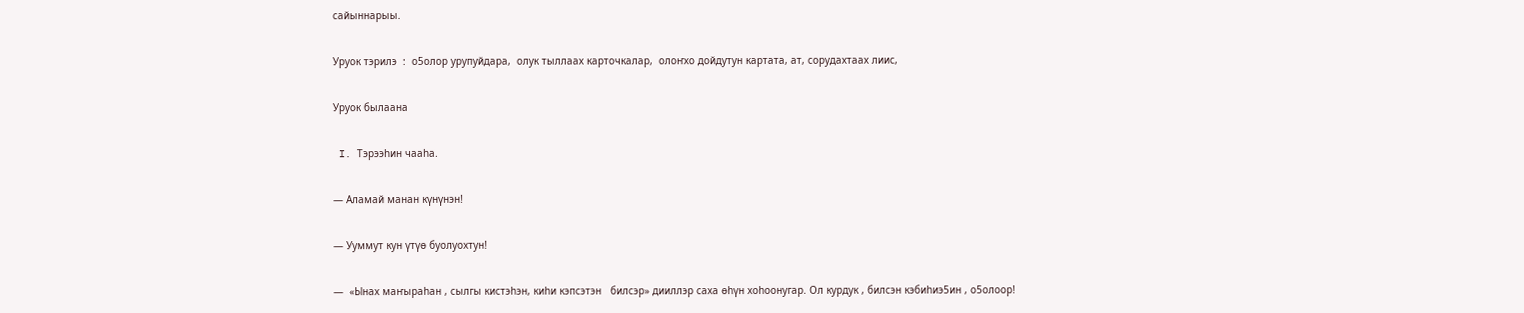сайыннарыы.

Уруок тэрилэ  :  о5олор урупуйдара,  олук тыллаах карточкалар,  олоҥхо дойдутун картата, ат, сорудахтаах лиис,

Уруок былаана

 I. Тэрээһин чааһа.

— Аламай манан күнүнэн!

— Ууммут кун үтүѳ буолуохтун!

—  «Ынах маҥыраһан , сылгы кистэһэн, киһи кэпсэтэн   билсэр» дииллэр саха ѳһүн хоһоонугар. Ол курдук , билсэн кэбиһиэ5ин , о5олоор!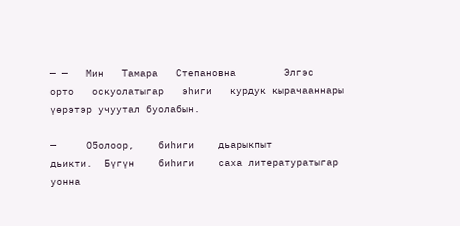— —   Мин   Тамара   Степановна        Элгэс   орто   оскуолатыгар   эһиги   курдук кырачааннары үѳрэтэр учуутал буолабын.

—     О5олоор,    биһиги    дьарыкпыт         дьикти.  Бүгүн    биһиги    саха литературатыгар уонна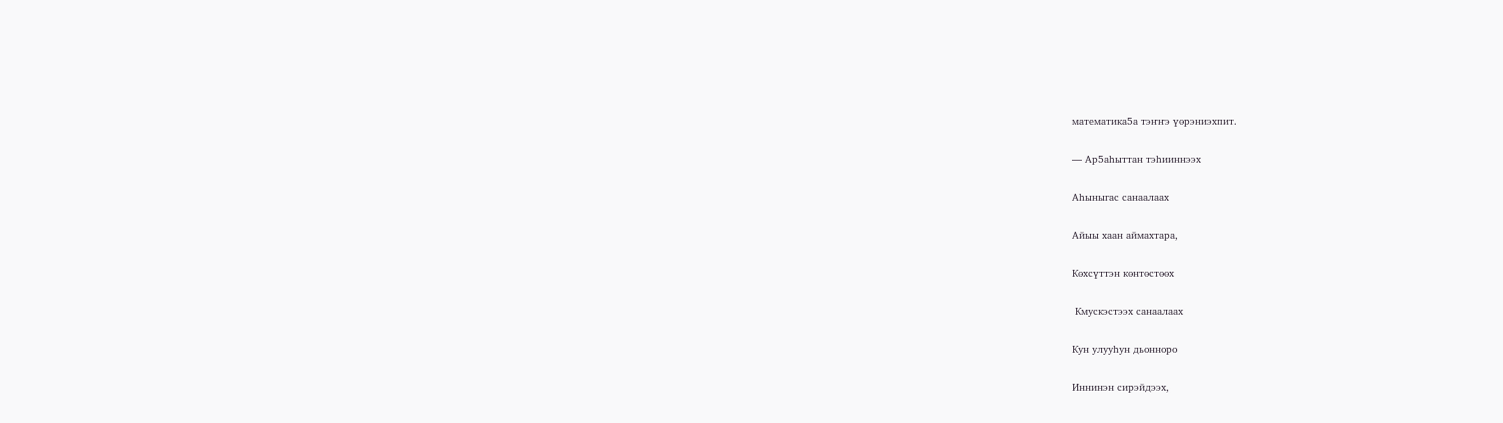математика5а тэҥҥэ үѳрэниэхпит.

— Ар5аһыттан тэһииннээх

Аһыныгас санаалаах

Айыы хаан аймахтара,

Кѳхсүттэн кѳнтѳстѳѳх

 Кмускэстээх санаалаах

Кун улууһун дьонноро

Иннинэн сирэйдээх,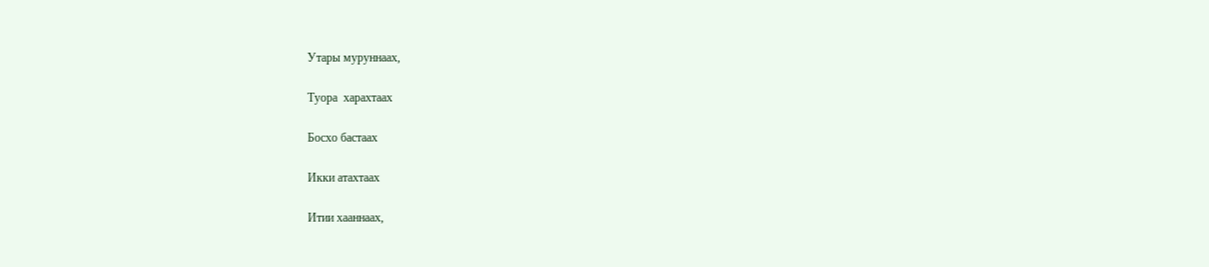Утары муруннаах,

Туора  харахтаах

Босхо бастаах

Икки атахтаах

Итии хааннаах,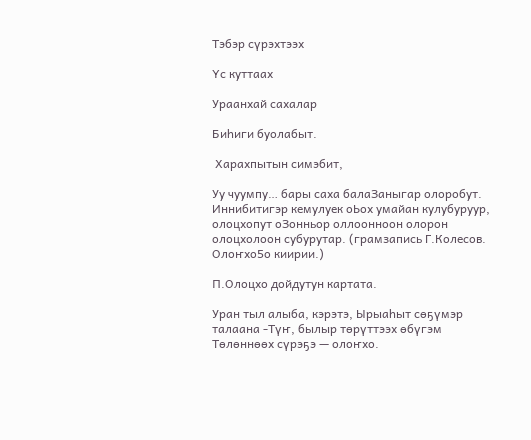Тэбэр сүрэхтээх

Үс куттаах

Ураанхай сахалар

Биһиги буолабыт.

 Харахпытын симэбит,

Уу чуумпу… бары саха балаЗаныгар олоробут. Иннибитигэр кемулуек оЬох умайан кулубуруур, олоцхопут оЗонньор оллоонноон олорон олоцхолоон субурутар. (грамзапись Г.Колесов. Олоҥхо5о киирии.)

П.Олоцхо дойдутун картата.

Уран тыл алыба, кэрэтэ, Ырыаһыт сөҕүмэр талаана -Түҥ, былыр төрүттээх өбүгэм Төлөннөөх сүрэҕэ — олоҥхо.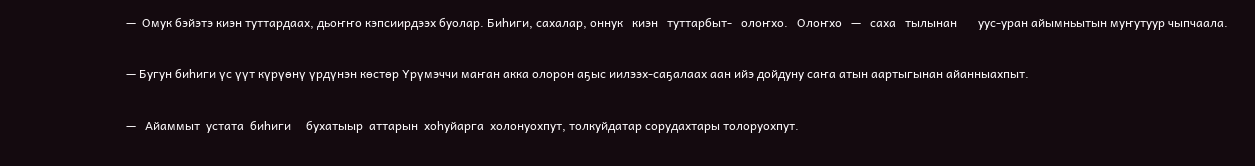—  Омук бэйэтэ киэн туттардаах, дьоҥҥо кэпсиирдээх буолар. Биһиги, сахалар, оннук   киэн   туттарбыт-   олоҥхо.   Олоҥхо   —   саха   тылынан       уус-уран айымньытын муҥутуур чыпчаала.

— Бугун биһиги үс үүт күрүөнү үрдүнэн көстөр Үрүмэччи маҥан акка олорон аҕыс иилээх-саҕалаах аан ийэ дойдуну саҥа атын аартыгынан айанныахпыт.

—   Айаммыт  устата  биһиги     бухатыыр  аттарын  хоһуйарга  холонуохпут, толкуйдатар сорудахтары толоруохпут.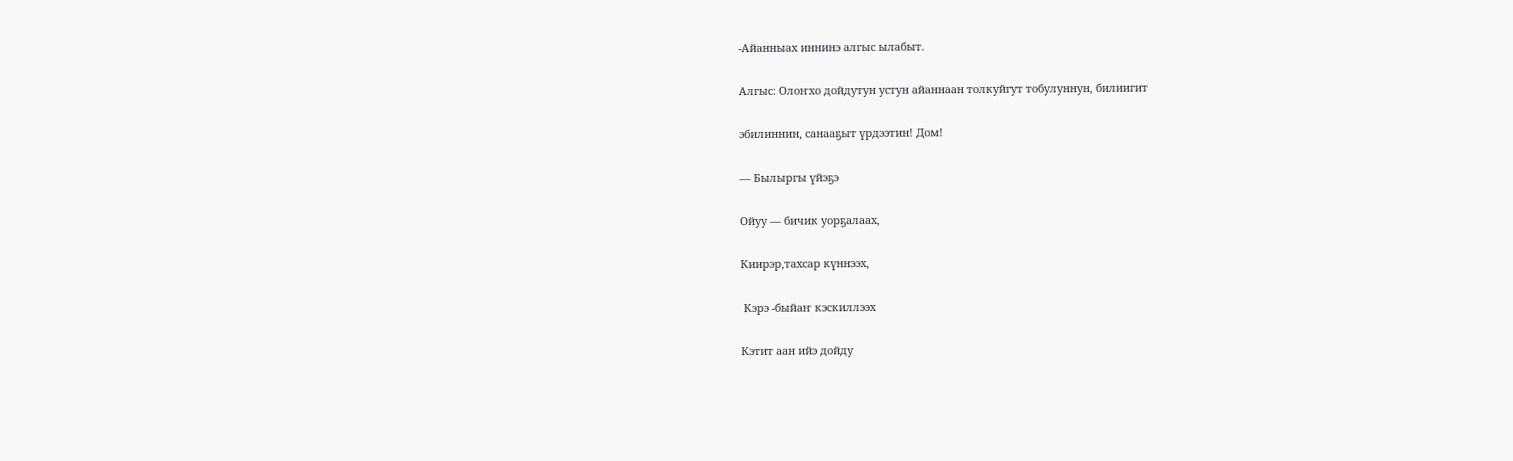-Айанныах иннинэ алгыс ылабыт.

Алгыс: Олоҥхо дойдутун устун айаннаан толкуйгут тобулуннун, билиигит

эбилиннин, санааҕыт үрдээтин! Дом!

— Былыргы үйэҕэ

Ойуу — бичик уорҕалаах,

Киирэр,тахсар күннээх,

 Кэрэ -быйаҥ кэскиллээх

Кэтит аан ийэ дойду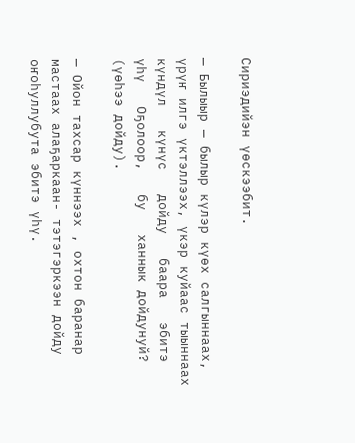Сириэдийэн үөскээбит.

— Былыыр — былыр күлэр күөх салгыннаах, үрүҥ илгэ үктэллээх, үкэр куйаас тыыннаах   күндүл   күнүс   дойду   баара   эбитэ   үһү   Оҕолоор,   бу   ханнык дойдунуй? (үөһээ дойду).

— Ойон тахсар күннээх , охтон баранар мастаах алаҕаркаан- тэтэгэркээн дойду оҥоһуллубута эбитэ үһү.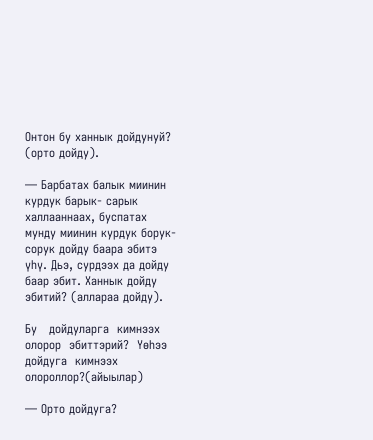Онтон бу ханнык дойдунуй? (орто дойду).

— Барбатах балык миинин курдук барык- сарык халлааннаах, буспатах мунду миинин курдук борук- сорук дойду баара эбитэ үһү. Дьэ, сурдээх да дойду баар эбит. Ханнык дойду эбитий? (аллараа дойду).

Бу   дойдуларга  кимнээх  олорор  эбиттэрий?  Үөһээ   дойдуга  кимнээх олороллор?(айыылар)

— Орто дойдуга?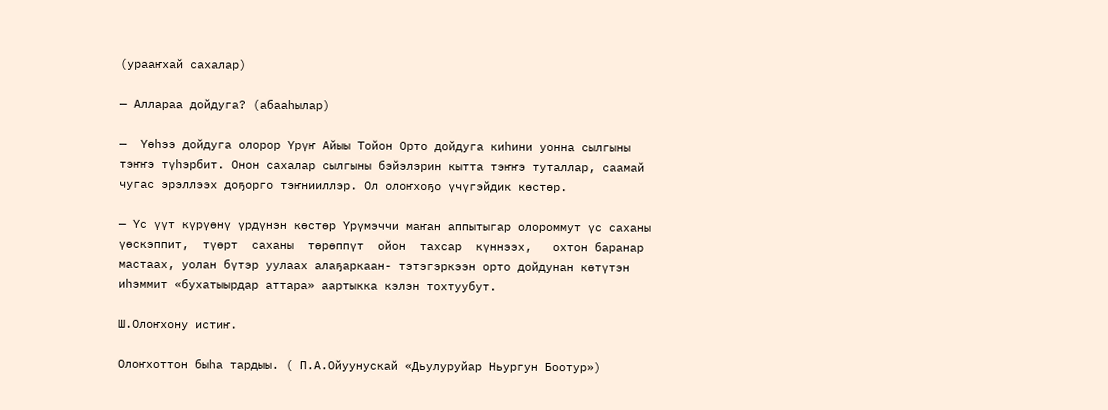(урааҥхай сахалар)

— Аллараа дойдуга? (абааһылар)

—  Үөһээ дойдуга олорор Үрүҥ Айыы Тойон Орто дойдуга киһини уонна сылгыны тэҥҥэ түһэрбит. Онон сахалар сылгыны бэйэлэрин кытта тэҥҥэ туталлар, саамай чугас эрэллээх доҕорго тэҥнииллэр. Ол олоҥхоҕо үчүгэйдик көстөр.

— Үс үүт күрүөнү үрдүнэн көстөр Үрүмэччи маҥан аппытыгар олороммут үс саханы  үөскэппит,  түөрт  саханы  төрөппүт  ойон  тахсар  күннээх,   охтон баранар мастаах, уолан бүтэр уулаах алаҕаркаан- тэтэгэркээн орто дойдунан көтүтэн иһэммит «бухатыырдар аттара» аартыкка кэлэн тохтуубут.

Ш.Олоҥхону истиҥ.

Олоҥхоттон быһа тардыы. ( П.А.Ойуунускай «Дьулуруйар Ньургун Боотур»)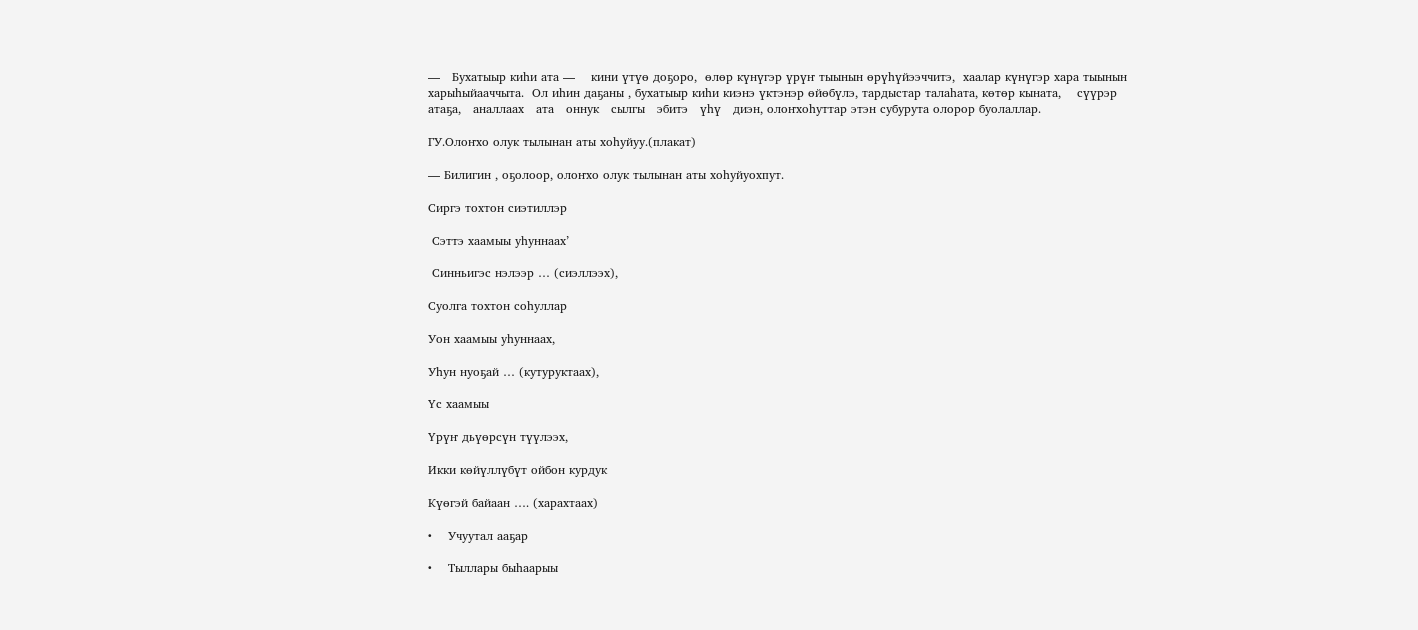—   Бухатыыр киһи ата —    кини үтүө доҕоро,  өлөр күнүгэр үрүҥ тыынын өрүһүйээччитэ,  хаалар күнүгэр хара тыынын харыһыйааччыта.  Ол иһин даҕаны , бухатыыр киһи киэнэ үктэнэр өйөбүлэ, тардыстар талаһата, көтөр кыната,    сүүрэр   атаҕа,   аналлаах   ата   оннук   сылгы   эбитэ   үһү   диэн, олоҥхоһуттар этэн субурута олорор буолаллар.

ГУ.Олоҥхо олук тылынан аты хоһуйуу.(плакат)

— Билигин , оҕолоор, олоҥхо олук тылынан аты хоһуйуохпут.

Сиргэ тохтон сиэтиллэр

 Сэттэ хаамыы уһуннаах’

 Синньигэс нэлээр … (сиэллээх),

Суолга тохтон соһуллар

Уон хаамыы уһуннаах,

Уһун нуоҕай … (кутуруктаах),

Үс хаамыы

Үрүҥ дьүөрсүн түүлээх,

Икки көйүллүбүт ойбон курдук

Күөгэй байаан …. (харахтаах)

•    Учуутал ааҕар

•    Тыллары быһаарыы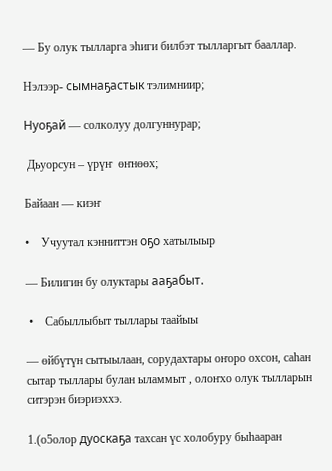— Бу олук тылларга эһиги билбэт тылларгыт бааллар.

Нэлээр- сымнаҕастык тэлимниир;

Нуоҕай — солколуу долгуннурар;

 Дьуорсун – үрүҥ  өҥнөөх;

Байаан — киэҥ

•    Учуутал кэнниттэн оҕо хатылыыр

— Билигин бу олуктары ааҕабыт.

 •    Сабыллыбыт тыллары таайыы

— өйбүтүн сытыылаан, сорудахтары оҥоро охсон, саһан сытар тыллары булан ыламмыт , олоҥхо олук тылларын ситэрэн биэриэххэ.

1.(о5олор дуоскаҕа тахсан үс холобуру быһааран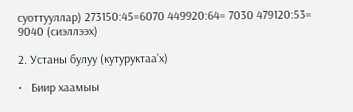суоттууллар) 273150:45=6070 449920:64= 7030 479120:53= 9040 (сиэллээх)

2. Устаны булуу (кутуруктаа’х)

•   Биир хаамыы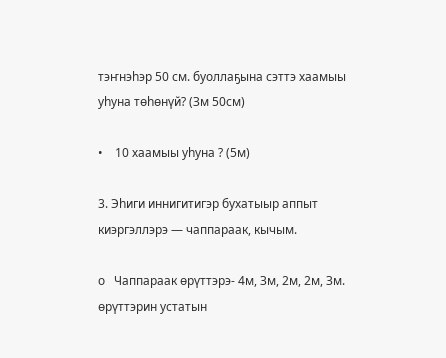тэҥнэһэр 50 см. буоллаҕына сэттэ хаамыы уһуна төһөнүй? (Зм 50см)

•    10 хаамыы уһуна ? (5м)

3. Эһиги иннигитигэр бухатыыр аппыт киэргэллэрэ — чаппараак, кычым.

о   Чаппараак өрүттэрэ- 4м, Зм, 2м, 2м, Зм. өрүттэрин устатын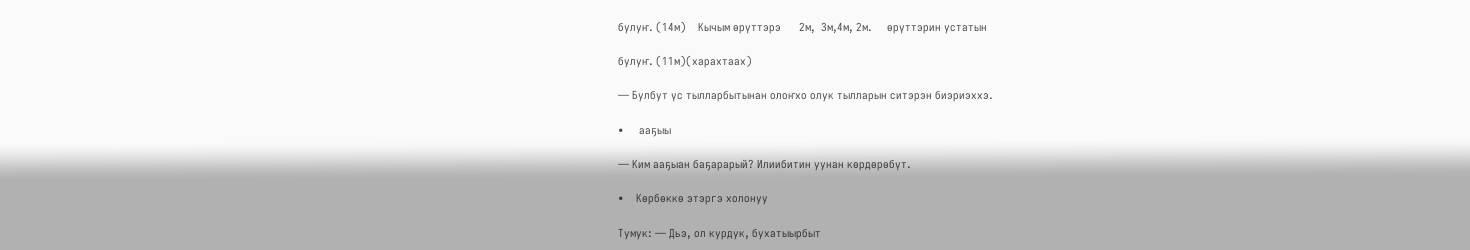булуҥ. (14м)    Кычым өрүттэрэ      2м,  Зм,4м, 2м.     өрүттэрин устатын

булуҥ. (11м)(харахтаах)

— Булбут үс тылларбытынан олоҥхо олук тылларын ситэрэн биэриэххэ.

•     ааҕыы

— Ким ааҕыан баҕарарый? Илиибитин уунан көрдөрөбүт.

•    Көрбөккө этэргэ холонуу

Тумук: — Дьэ, ол курдук, бухатыырбыт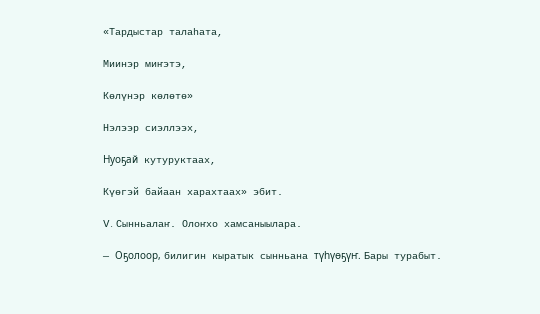«Тардыстар талаһата,

Миинэр миҥэтэ,

Көлүнэр көлөтө»

Нэлээр сиэллээх,

Нуоҕай кутуруктаах,

Күөгэй байаан харахтаах» эбит.

V. Сынньалаҥ. Олоҥхо хамсаныылара.

— Оҕолоор, билигин кыратык сынньана түһүөҕүҥ. Бары турабыт.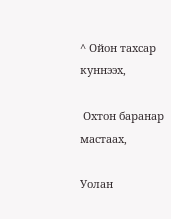^ Ойон тахсар куннээх,

 Охтон баранар мастаах,

Уолан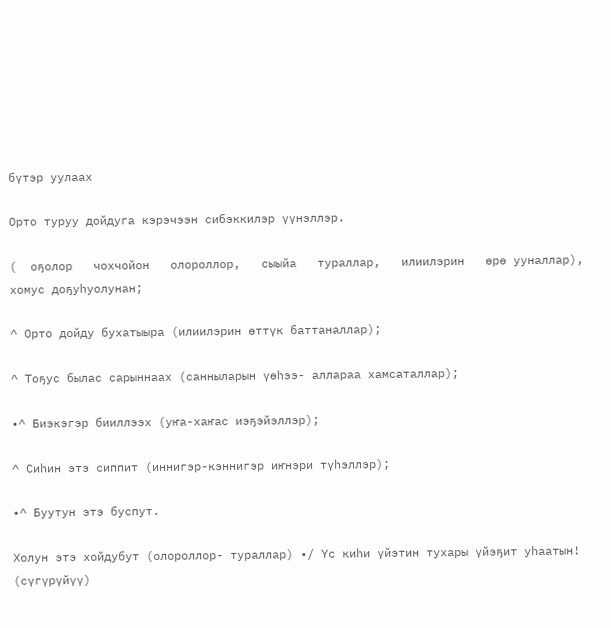бүтэр уулаах

Орто туруу дойдуга кэрэчээн сибэккилэр үүнэллэр.

(  оҕолор   чохчойон   олороллор,   сыыйа   тураллар,   илиилэрин   өрө ууналлар), хомус доҕуһуолунан;

^ Орто дойду бухатыыра (илиилэрин өттүк баттаналлар);

^ Тоҕус былас сарыннаах (санныларын үөһээ- аллараа хамсаталлар);

•^ Биэкэгэр бииллээх (уҥа-хаҥас иэҕэйэллэр);

^ Сиһин этэ сиппит (иннигэр-кэннигэр иҥнэри түһэллэр);

•^ Буутун этэ буспут.

Холун этэ хойдубут (олороллор- тураллар) •/ Үс киһи үйэтин тухары үйэҕит уһаатын! (сүгүрүйүү)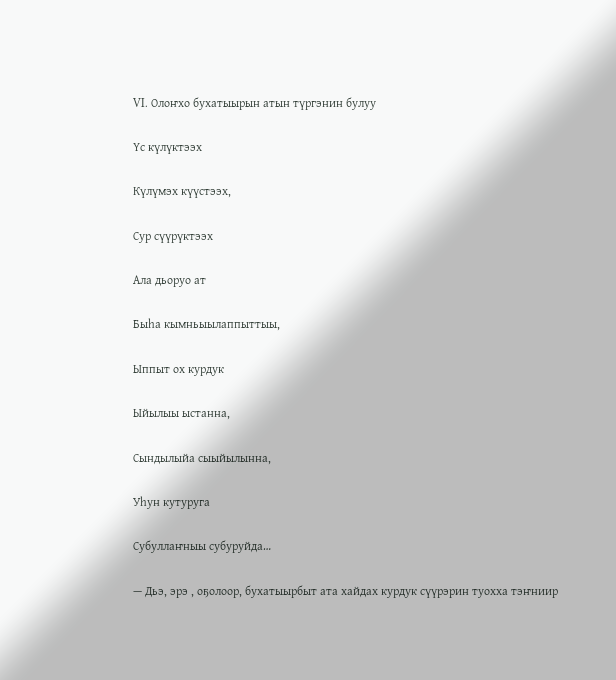VI. Олоҥхо бухатыырын атын түргэнин булуу

Үс күлүктээх

Күлүмэх күүстээх,

Сур сүүрүктээх

Ала дьоруо ат

Быһа кымньыылаппыттыы,

Ыппыт ох курдук

Ыйылыы ыстанна,

Сындылыйа сыыйылынна,

Уһун кутуруга

Субуллаҥныы субуруйда…

— Дьэ, эрэ , оҕолоор, бухатыырбыт ата хайдах курдук сүүрэрин туохха тэҥниир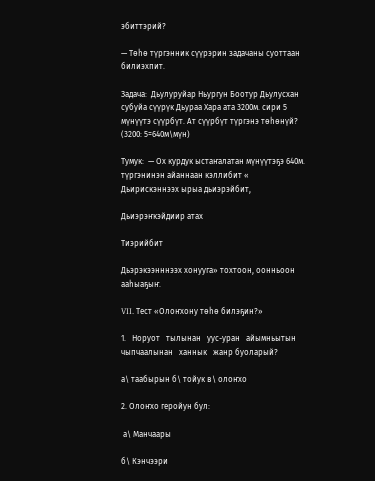эбиттэрий?

— Төһө түргэнник сүүрэрин задачаны суоттаан билиэхпит.

Задача:  Дьулуруйар Ньургун Боотур Дьулусхан субуйа сүүрүк Дьураа Хара ата 3200м. сири 5 мүнүүтэ сүүрбүт. Ат сүүрбүт түргэнэ төһөнүй? (3200: 5=640м\мүн)

Тумук:  — Ох курдук ыстаҥалатан мүнүүтэҕэ 640м. түргэнинэн айаннаан кэллибит « Дьирискэннээх ырыа дьиэрэйбит,

Дьиэрэҥкэйдиир атах

Тиэрийбит

Дьэрэкээнннээх хонууга» тохтоон, оонньоон ааһыаҕыҥ.

VII. Тест «Олоҥхону төһө билэҕин?»

1.   Норуот   тылынан   уус-уран   айымньытын   чыпчаалынан   ханнык   жанр буоларый?

а\ таабырын б\ тойук в\ олоҥхо

2. Олоҥхо геройун бул:

 а\ Манчаары

б\ Кэнчээри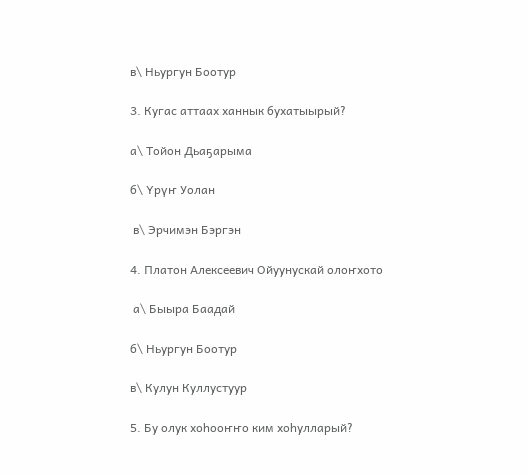в\ Ньургун Боотур

3. Кугас аттаах ханнык бухатыырый?

а\ Тойон Дьаҕарыма

б\ Үрүҥ Уолан

 в\ Эрчимэн Бэргэн

4. Платон Алексеевич Ойуунускай олоҥхото

 а\ Быыра Баадай

б\ Ньургун Боотур

в\ Кулун Куллустуур

5. Бу олук хоһооҥҥо ким хоһулларый?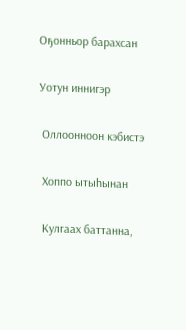Оҕонньор барахсан

Уотун иннигэр

 Оллоонноон кэбистэ

 Хоппо ытыһынан

 Кулгаах баттанна,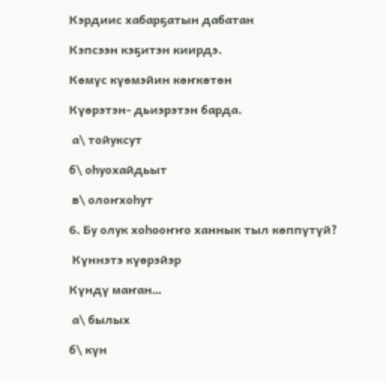Кэрдиис хабарҕатын дабатан

Кэпсээн кэҕитэн киирдэ.

Көмүс күөмэйин көҥкөтөн

Күөрэтэн- дьиэрэтэн барда.

 а\ тойуксут

б\ оһуохайдьыт

 в\ олоҥхоһут

6. Бу олук хоһооҥҥо ханнык тыл көппүтүй?

 Күннэтэ күөрэйэр

Күндү маҥан…

 а\ былых

б\ күн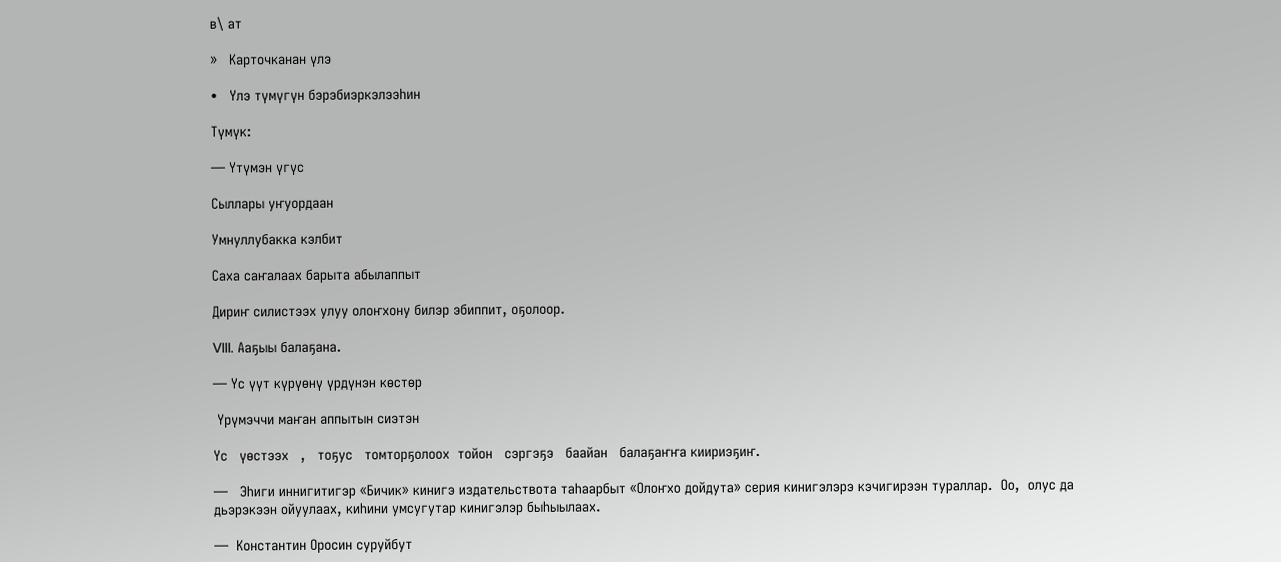в\ ат

»   Карточканан үлэ

•   Үлэ түмүгүн бэрэбиэркэлээһин

Түмүк:

— Үтүмэн үгүс

Сыллары уҥуордаан

Умнуллубакка кэлбит

Саха саҥалаах барыта абылаппыт

Дириҥ силистээх улуу олоҥхону билэр эбиппит, оҕолоор.

VIII. Ааҕыы балаҕана.

— Үс үүт күрүөнү үрдүнэн көстөр

 Үрүмэччи маҥан аппытын сиэтэн

Үс   үөстээх   ,   тоҕус   томторҕолоох  тойон   сэргэҕэ   баайан   балаҕаҥҥа киириэҕиҥ.

—   Эһиги иннигитигэр «Бичик» кинигэ издательствота таһаарбыт «Олоҥхо дойдута» серия кинигэлэрэ кэчигирээн тураллар.  Оо,  олус да дьэрэкээн ойуулаах, киһини умсугутар кинигэлэр быһыылаах.

—  Константин Оросин суруйбут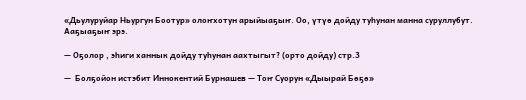«Дьулуруйар Ньургун Боотур» олоҥхотун арыйыаҕыҥ. Оо, үтүө дойду туһунан манна суруллубут. Ааҕыаҕыҥ эрэ.

— Оҕолор , эһиги ханнык дойду туһунан аахтыгыт? (орто дойду) стр.3

—  Болҕойон истэбит Иннокентий Бурнашев — Тоҥ Суорун «Дыырай Бөҕө»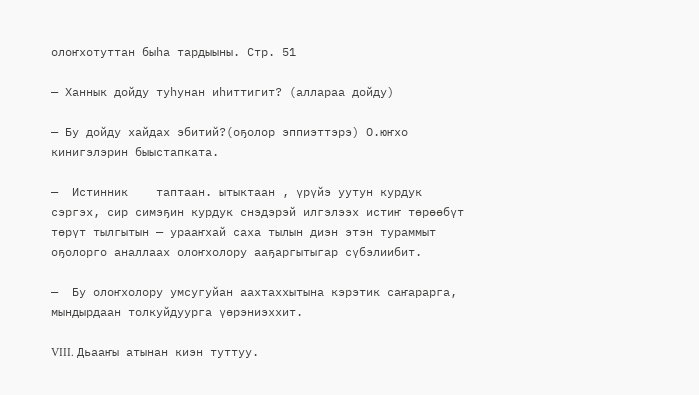олоҥхотуттан быһа тардыыны. Стр. 51

— Ханнык дойду туһунан иһиттигит? (аллараа дойду)

— Бу дойду хайдах эбитий?(оҕолор эппиэттэрэ) О.юҥхо кинигэлэрин быыстапката.

—  Истинник    таптаан. ытыктаан , үрүйэ уутун курдук сэргэх, сир симэҕин курдук снэдэрэй илгэлээх истиҥ төрөөбүт төрүт тылгытын — урааҥхай саха тылын диэн этэн тураммыт оҕолорго аналлаах олоҥхолору ааҕаргытыгар сүбэлиибит.

—  Бу олоҥхолору умсугуйан аахтаххытына кэрэтик саҥарарга, мындырдаан толкуйдуурга үөрэниэххит.

VIII. Дьааҥы атынан киэн туттуу.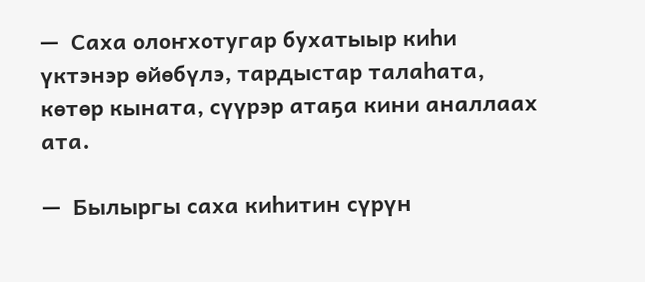—  Саха олоҥхотугар бухатыыр киһи үктэнэр өйөбүлэ, тардыстар талаһата, көтөр кыната, сүүрэр атаҕа кини аналлаах ата.

—  Былыргы саха киһитин сүрүн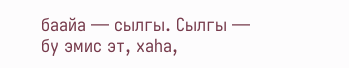баайа — сылгы. Сылгы — бу эмис эт, хаһа,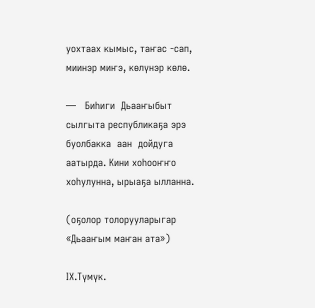уохтаах кымыс, таҥас -сап, миинэр миҥэ, көлүнэр көлө.

—   Биһиги  Дьааҥыбыт  сылгыта республикаҕа эрэ  буолбакка  аан  дойдуга аатырда. Кини хоһооҥҥо хоһулунна, ырыаҕа ылланна.

(оҕолор толорууларыгар «Дьааҥым маҥан ата»)

IХ.Түмүк.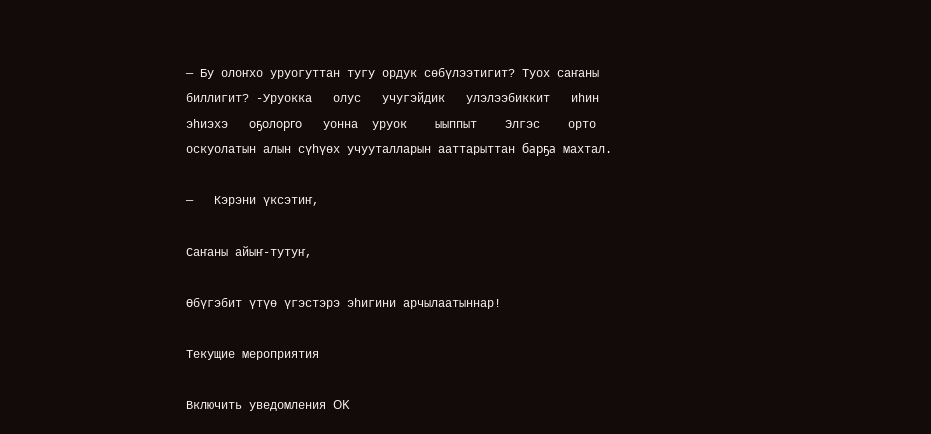— Бу олоҥхо уруогуттан тугу ордук сөбүлээтигит? Туох саҥаны биллигит? -Уруокка   олус   учугэйдик   улэлээбиккит   иһин   эһиэхэ   оҕолорго   уонна  уруок    ыыппыт    Элгэс    орто оскуолатын алын сүһүөх учууталларын ааттарыттан барҕа махтал.

—   Кэрэни үксэтиҥ,

Саҥаны айыҥ-тутуҥ,

Өбүгэбит үтүө үгэстэрэ эһигини арчылаатыннар!

Текущие мероприятия

Включить уведомления OK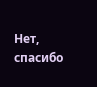Нет, спасибо